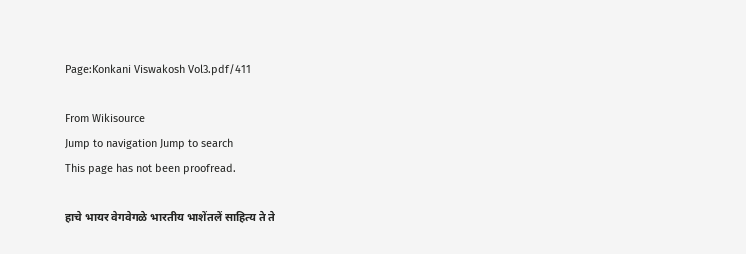Page:Konkani Viswakosh Vol3.pdf/411

From Wikisource
Jump to navigation Jump to search
This page has not been proofread.

हाचे भायर वेगवेगळे भारतीय भाशेंतलें साहित्य ते ते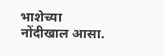भाशेच्या नोंदीखाल आसा.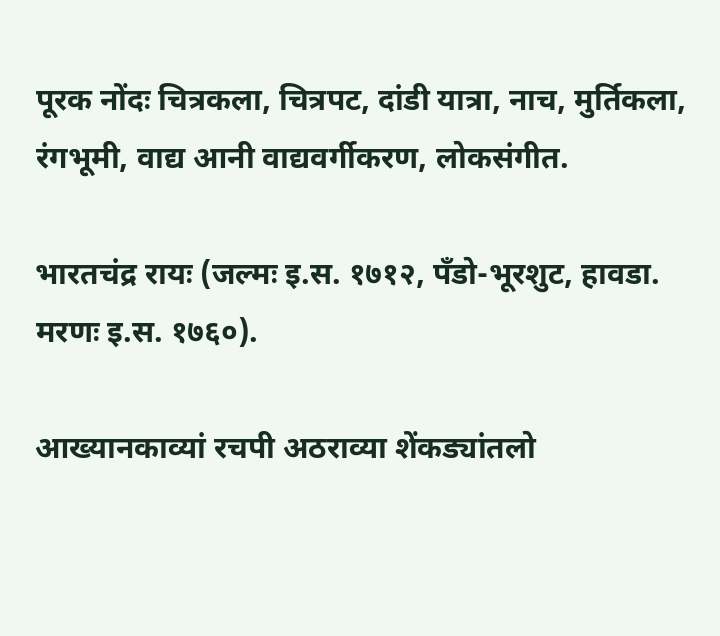पूरक नोंदः चित्रकला, चित्रपट, दांडी यात्रा, नाच, मुर्तिकला, रंगभूमी, वाद्य आनी वाद्यवर्गीकरण, लोकसंगीत.

भारतचंद्र रायः (जल्मः इ.स. १७१२, पँडो-भूरशुट, हावडा. मरणः इ.स. १७६०).

आख्यानकाव्यां रचपी अठराव्या शेंकड्यांतलो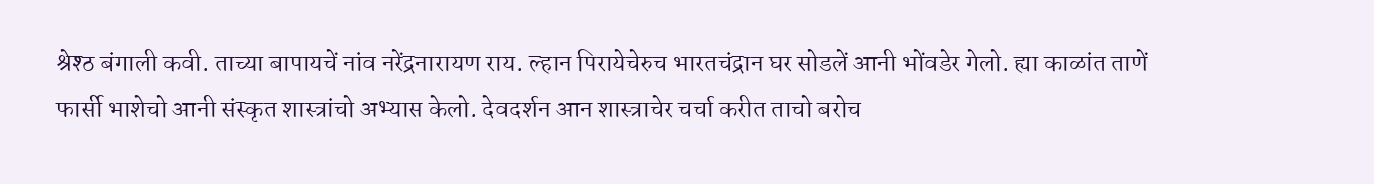श्रेश्ठ बंगाली कवी. ताच्या बापायचें नांव नरेंद्रनारायण राय. ल्हान पिरायेचेरुच भारतचंद्रान घर सोडलें आनी भोंवडेर गेलो. ह्या काळांत ताणें फार्सी भाशेचो आनी संस्कृत शास्त्रांचो अभ्यास केलो. देवदर्शन आन शास्त्राचेर चर्चा करीत ताचो बरोच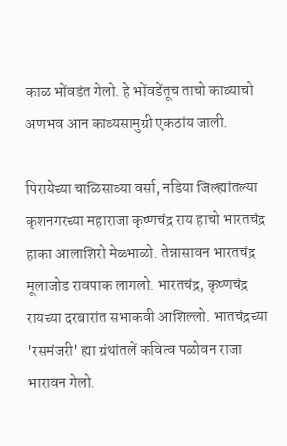काळ भोंवडंत गेलो. हे भोंवडेंतूच ताचो काव्याचो अणभव आन काव्यसामुग्री एकठांय जाली.

पिरायेच्या चाळिसाव्या वर्सा, नडिया जिल्ह्यांतल्या कृशनगरच्या महाराजा कृष्णचंद्र राय हाचो भारतचंद्र हाका आलाशिरो मेळ्भाळो. तेन्नासावन भारतचंद्र मूलाजोड रावपाक लागलो. भारतचंद्र, कृष्णचंद्र रायच्या दरबारांत सभाकवी आशिल्लो. भातचंद्रच्या 'रसमंजरी' ह्या ग्रंथांतलें कवित्व पळोवन राजा भारावन गेलो.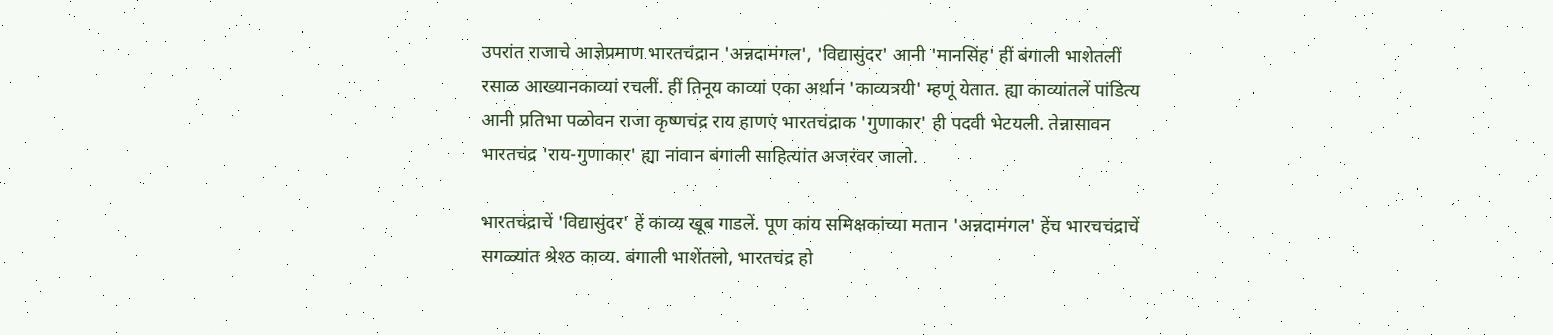उपरांत राजाचे आज्ञेप्रमाण भारतचंद्रान 'अन्नदामंगल', 'विद्यासुंदर' आनी 'मानसिंह' हीं बंगाली भाशेतलीं रसाळ आख्यानकाव्यां रचलीं. हीं तिनूय काव्यां एका अर्थान 'काव्यत्रयी' म्हणूं येतात. ह्या काव्यांतलें पांडित्य आनी प्रतिभा पळोवन राजा कृष्णचंद्र राय हाणएं भारतचंद्राक 'गुणाकार' ही पदवी भेटयली. तेन्नासावन भारतचंद्र 'राय-गुणाकार' ह्या नांवान बंगाली साहित्यांत अजरंवर जालो.

भारतचंद्राचें 'विद्यासुंदर' हें काव्य खूब गाडलें. पूण कांय समिक्षकांच्या मतान 'अन्नदामंगल' हेंच भारचचंद्राचें सगळ्यांत श्रेश्ठ काव्य. बंगाली भाशेंतलो, भारतचंद्र हो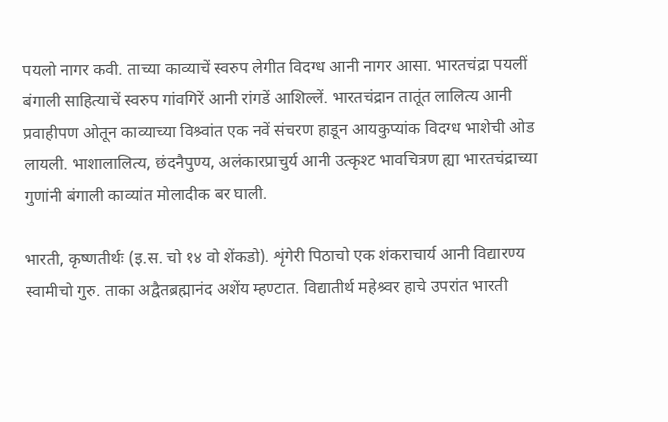पयलो नागर कवी. ताच्या काव्याचें स्वरुप लेगीत विदग्ध आनी नागर आसा. भारतचंद्रा पयलीं बंगाली साहित्याचें स्वरुप गांवगिरें आनी रांगडें आशिल्लें. भारतचंद्रान तातूंत लालित्य आनी प्रवाहीपण ओतून काव्याच्या विश्र्वांत एक नवें संचरण हाडून आयकुप्यांक विदग्ध भाशेची ओड लायली. भाशालालित्य, छंदनैपुण्य, अलंकारप्राचुर्य आनी उत्कृश्ट भावचित्रण ह्या भारतचंद्राच्या गुणांनी बंगाली काव्यांत मोलादीक बर घाली.

भारती, कृष्णतीर्थः (इ.स. चो १४ वो शेंकडो). शृंगेरी पिठाचो एक शंकराचार्य आनी विद्यारण्य स्वामीचो गुरु. ताका अद्वैतब्रह्मानंद अशेंय म्हण्टात. विद्यातीर्थ महेश्र्वर हाचे उपरांत भारती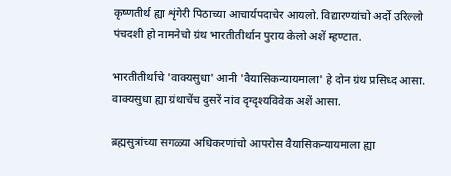कृष्णतीर्थ ह्या शृंगेरी पिठाच्या आचार्यपदाचेर आयलो. विद्यारण्यांचो अर्दो उरिल्लो पंचदशी हो नामनेचो ग्रंथ भारतीतीर्थान पुराय केलो अशें म्हण्टात.

भारतीतीर्थाचे 'वाक्यसुधा' आनी 'वैयासिकन्यायमाला' हे दोन ग्रंथ प्रसिध्द आसा. वाक्यसुधा ह्या ग्रंथाचेंच दुसरें नांव दृग्दृश्यविवेक अशें आसा.

ब्रह्मसुत्रांच्या सगळ्या अधिकरणांचो आपरोस वैयासिकन्यायमाला ह्या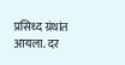प्रसिध्द ग्रंथांत आयला. दर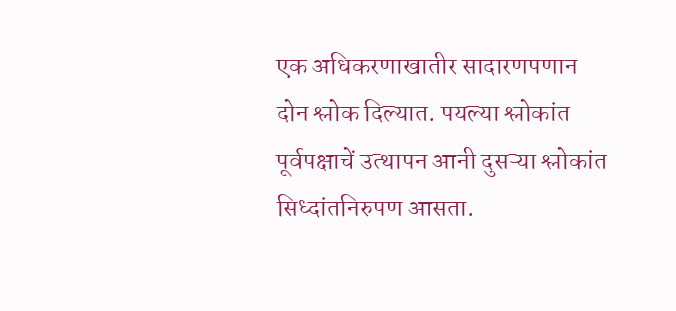एक अधिकरणाखातीर सादारणपणान दोन श्लोक दिल्यात. पयल्या श्लोकांत पूर्वपक्षाचें उत्थापन आनी दुसऱ्या श्लोकांत सिध्दांतनिरुपण आसता.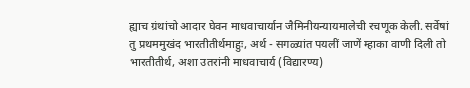ह्याच ग्रंथांचो आदार घेवन माधवाचार्यान जैमिनीयन्यायमालेची रचणूक केली. सर्वेषां तु प्रथममुखंद भारतीतीर्थमाहुः, अर्थ - सगळ्यांत पयलीं जाणें म्हाका वाणी दिली तो भारतीतीर्थ, अशा उतरांनी माधवाचार्य (विद्यारण्य)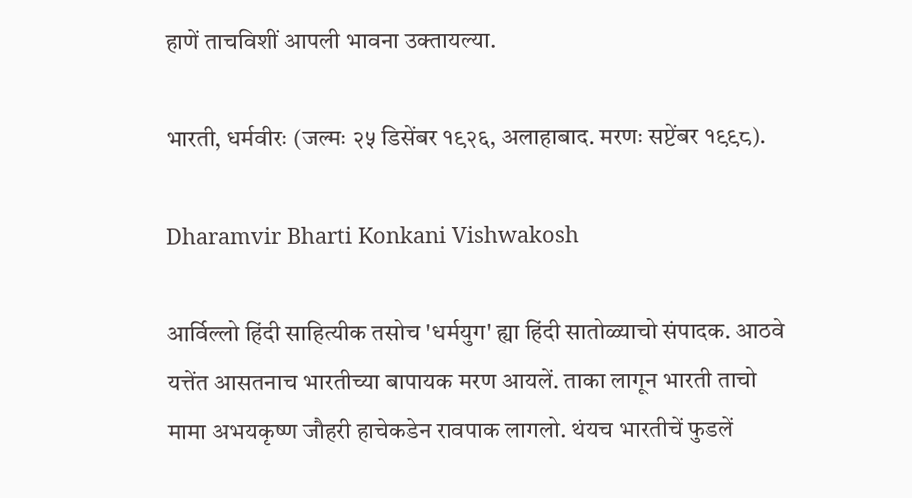हाणें ताचविशीं आपली भावना उक्तायल्या.

भारती, धर्मवीरः (जल्मः २५ डिसेंबर १९२६, अलाहाबाद. मरणः सप्टेंबर १९९८).

Dharamvir Bharti Konkani Vishwakosh

आर्विल्लो हिंदी साहित्यीक तसोच 'धर्मयुग' ह्या हिंदी सातोळ्याचो संपादक. आठवे यत्तेंत आसतनाच भारतीच्या बापायक मरण आयलें. ताका लागून भारती ताचो मामा अभयकृष्ण जौहरी हाचेकडेन रावपाक लागलो. थंयच भारतीचें फुडलें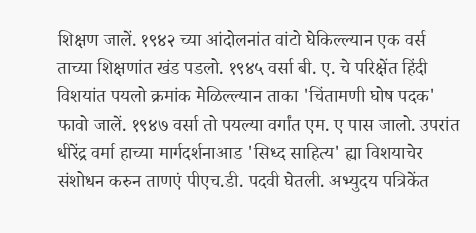शिक्षण जालें. १९४२ च्या आंदोलनांत वांटो घेकिल्ल्यान एक वर्स ताच्या शिक्षणांत खंड पडलो. १९४५ वर्सा बी. ए. चे परिक्षेंत हिंदी विशयांत पयलो क्रमांक मेळिल्ल्यान ताका 'चिंतामणी घोष पदक' फावो जालें. १९४७ वर्सा तो पयल्या वर्गांत एम. ए पास जालो. उपरांत धीरेंद्र वर्मा हाच्या मार्गदर्शनाआड 'सिध्द साहित्य' ह्या विशयाचेर संशोधन करुन ताणएं पीएच.डी. पदवी घेतली. अभ्युदय पत्रिकेंत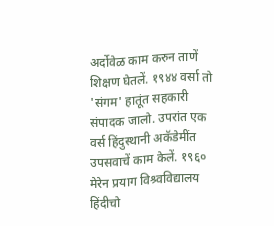अर्दोवेळ काम करुन ताणें शिक्षण घेतलें. १९४४ वर्सा तो 'संगम' हातूंत सहकारी संपादक जालो. उपरांत एक वर्स हिंदुस्थानी अकॅडेमींत उपसवाचें काम केलें. १९६० मेरेन प्रयाग विश्र्वविद्यालय हिंदीचो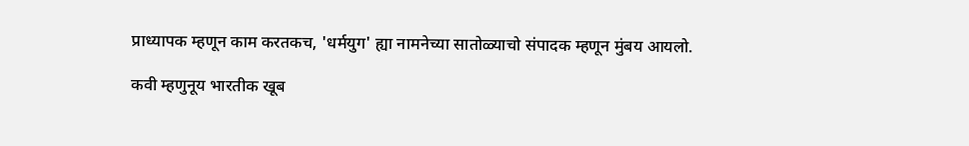प्राध्यापक म्हणून काम करतकच, 'धर्मयुग' ह्या नामनेच्या सातोळ्याचो संपादक म्हणून मुंबय आयलो.

कवी म्हणुनूय भारतीक खूब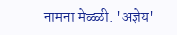नामना मेळ्ळी. 'अज्ञेय'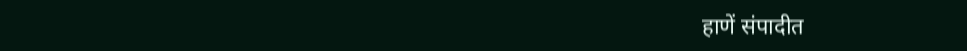हाणें संपादीत